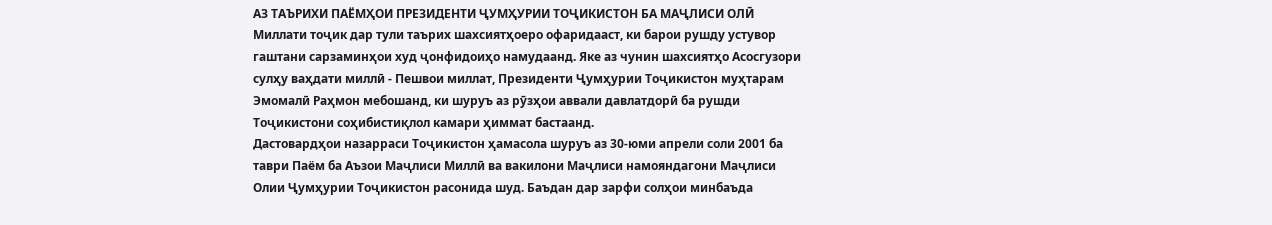АЗ ТАЪРИХИ ПАЁМҲОИ ПРЕЗИДЕНТИ ҶУМҲУРИИ ТОҶИКИСТОН БА МАҶЛИСИ ОЛӢ
Миллати тоҷик дар тули таърих шахсиятҳоеро офаридааст, ки барои рушду устувор гаштани сарзаминҳои худ ҷонфидоиҳо намудаанд. Яке аз чунин шахсиятҳо Асосгузори сулҳу ваҳдати миллӣ - Пешвои миллат, Президенти Ҷумҳурии Тоҷикистон муҳтарам Эмомалӣ Раҳмон мебошанд, ки шуруъ аз рӯзҳои аввали давлатдорӣ ба рушди Тоҷикистони соҳибистиқлол камари ҳиммат бастаанд.
Дастовардҳои назарраси Тоҷикистон ҳамасола шуруъ аз 30-юми апрели соли 2001 ба таври Паём ба Аъзои Маҷлиси Миллӣ ва вакилони Маҷлиси намояндагони Маҷлиси Олии Ҷумҳурии Тоҷикистон расонида шуд. Баъдан дар зарфи солҳои минбаъда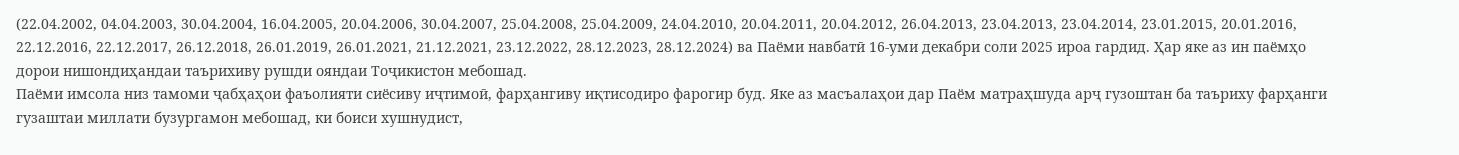(22.04.2002, 04.04.2003, 30.04.2004, 16.04.2005, 20.04.2006, 30.04.2007, 25.04.2008, 25.04.2009, 24.04.2010, 20.04.2011, 20.04.2012, 26.04.2013, 23.04.2013, 23.04.2014, 23.01.2015, 20.01.2016, 22.12.2016, 22.12.2017, 26.12.2018, 26.01.2019, 26.01.2021, 21.12.2021, 23.12.2022, 28.12.2023, 28.12.2024) ва Паёми навбатӣ 16-уми декабри соли 2025 ироа гардид. Ҳар яке аз ин паёмҳо дорои нишондиҳандаи таърихиву рушди ояндаи Тоҷикистон мебошад.
Паёми имсола низ тамоми ҷабҳаҳои фаъолияти сиёсиву иҷтимоӣ, фарҳангиву иқтисодиро фарогир буд. Яке аз масъалаҳои дар Паём матраҳшуда арҷ гузоштан ба таъриху фарҳанги гузаштаи миллати бузургамон мебошад, ки боиси хушнудист,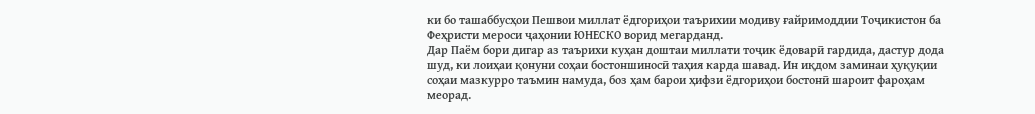ки бо ташаббусҳои Пешвои миллат ёдгориҳои таърихии модиву ғайримоддии Тоҷикистон ба Феҳристи мероси ҷаҳонии ЮНЕСКО ворид мегарданд.
Дар Паём бори дигар аз таърихи куҳан доштаи миллати тоҷик ёдоварӣ гардида, дастур дода шуд, ки лоиҳаи қонуни соҳаи бостоншиносӣ таҳия карда шавад. Ин иқдом заминаи ҳуқуқии соҳаи мазкурро таъмин намуда, боз ҳам барои ҳифзи ёдгориҳои бостонӣ шароит фароҳам меорад.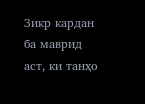Зикр кардан ба маврид аст, ки танҳо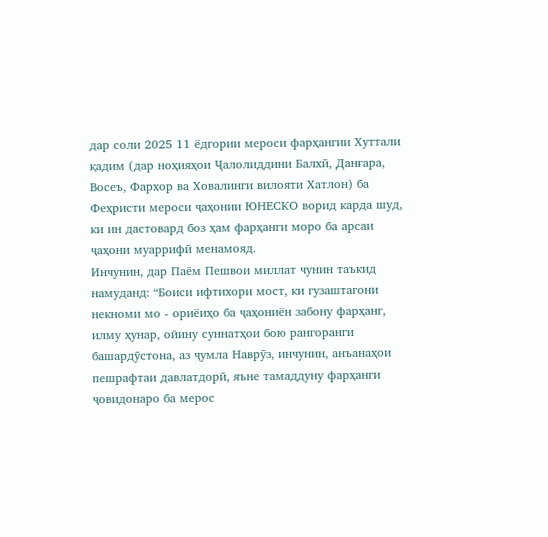дар соли 2025 11 ёдгории мероси фарҳангии Хуттали қадим (дар ноҳияҳои Ҷалолиддини Балхӣ, Данғара, Восеъ, Фархор ва Ховалинги вилояти Хатлон) ба Феҳристи мероси ҷаҳонии ЮНЕСКО ворид карда шуд, ки ин дастовард боз ҳам фарҳанги моро ба арсаи ҷаҳони муаррифӣ менамояд.
Инчунин, дар Паём Пешвои миллат чунин таъкид намуданд: “Боиси ифтихори мост, ки гузаштагони некноми мо - ориёиҳо ба ҷаҳониён забону фарҳанг, илму ҳунар, ойину суннатҳои бою рангоранги башардӯстона, аз ҷумла Наврӯз, инчунин, анъанаҳои пешрафтаи давлатдорӣ, яъне тамаддуну фарҳанги ҷовидонаро ба мерос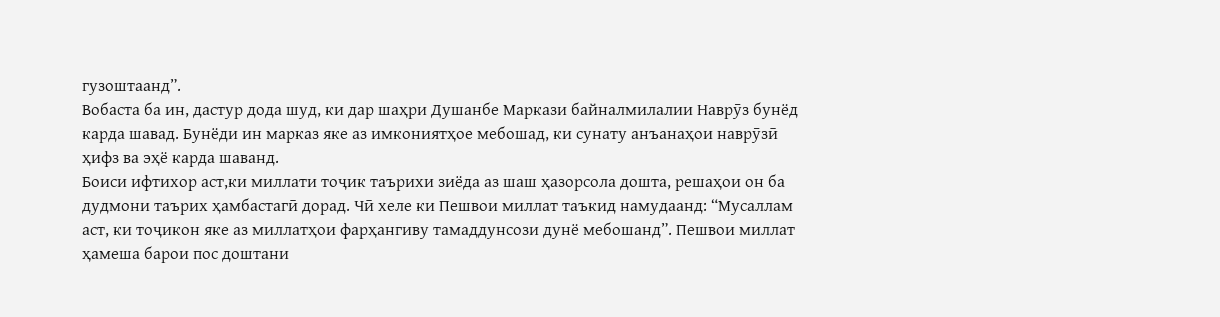гузоштаанд”.
Вобаста ба ин, дастур дода шуд, ки дар шаҳри Душанбе Маркази байналмилалии Наврӯз бунёд карда шавад. Бунёди ин марказ яке аз имкониятҳое мебошад, ки сунату анъанаҳои наврӯзӣ ҳифз ва эҳё карда шаванд.
Боиси ифтихор аст,ки миллати тоҷик таърихи зиёда аз шаш ҳазорсола дошта, решаҳои он ба дудмони таърих ҳамбастагӣ дорад. Чӣ хеле ки Пешвои миллат таъкид намудаанд: “Мусаллам аст, ки тоҷикон яке аз миллатҳои фарҳангиву тамаддунсози дунё мебошанд”. Пешвои миллат ҳамеша барои пос доштани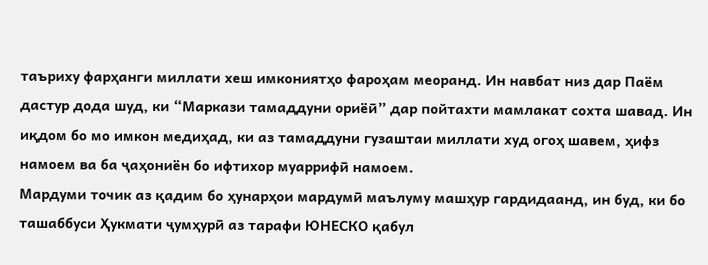таъриху фарҳанги миллати хеш имкониятҳо фароҳам меоранд. Ин навбат низ дар Паём дастур дода шуд, ки “Маркази тамаддуни ориёӣ” дар пойтахти мамлакат сохта шавад. Ин иқдом бо мо имкон медиҳад, ки аз тамаддуни гузаштаи миллати худ огоҳ шавем, ҳифз намоем ва ба ҷаҳониён бо ифтихор муаррифӣ намоем.
Мардуми точик аз қадим бо ҳунарҳои мардумӣ маълуму машҳур гардидаанд, ин буд, ки бо ташаббуси Ҳукмати ҷумҳурӣ аз тарафи ЮНЕСКО қабул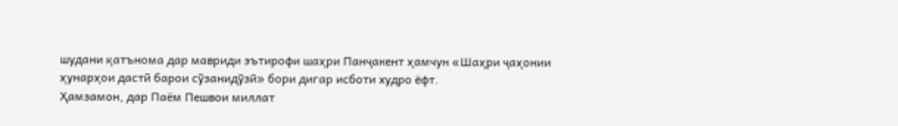шудани қатънома дар мавриди эътирофи шаҳри Панҷакент ҳамчун «Шаҳри ҷаҳонии ҳунарҳои дастӣ барои сӯзанидӯзӣ» бори дигар исботи худро ёфт.
Ҳамзамон, дар Паём Пешвои миллат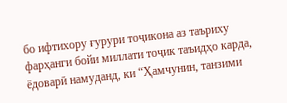бо ифтихору ғурури тоҷикона аз таъриху фарҳанги бойи миллати тоҷик таъидҳо карда, ёдоварӣ намуданд, ки “Ҳамчунин, танзими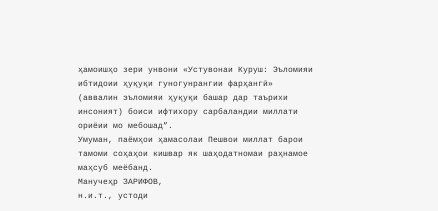ҳамоишҳо зери унвони «Устувонаи Куруш: Эъломияи ибтидоии ҳуқуқи гуногунрангии фарҳангӣ» (аввалин эъломияи ҳуқуқи башар дар таърихи инсоният) боиси ифтихору сарбаландии миллати ориёии мо мебошад”.
Умуман, паёмҳои ҳамасолаи Пешвои миллат барои тамоми соҳаҳои кишвар як шаҳодатномаи раҳнамое маҳсуб меёбанд.
Манучеҳр ЗАРИФОВ,
н.и.т., устоди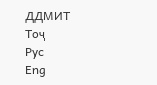ДДМИТ
Тоҷ
Рус
Eng